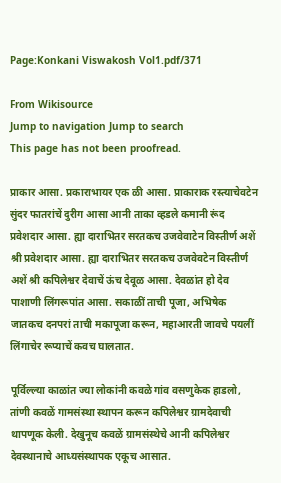Page:Konkani Viswakosh Vol1.pdf/371

From Wikisource
Jump to navigation Jump to search
This page has not been proofread.

प्राकार आसा. प्रकाराभायर एक ळी आसा. प्राकाराक रस्त्याचेवटेन सुंदर फातरांचें दुरीग आसा आनी ताका व्हडले कमानी रूंद प्रवेशदार आसा. ह्या दाराभितर सरतकच उजवेवाटेन विस्तीर्ण अशें श्री प्रवेशदार आसा. ह्या दाराभितर सरतकच उजवेवटेन विस्तीर्ण अशें श्री कपिलेश्वर देवाचें ऊंच देवूळ आसा. देवळांत हो देव पाशाणी लिंगरूपांत आसा. सकाळीं ताची पूजा, अभिषेक जातकच दनपरां ताची मकापूजा करून, महाआरती जावचे पयलीं लिंगाचेर रूप्याचें कवच घालतात.

पूर्विल्ल्या काळांत ज्या लोकांनी कवळे गांव वसणुकेक हाडलो, तांणी कवळें गामसंस्था स्थापन करून कपिलेश्वर ग्रामदेवाची थापणूक केली. देखुनूच कवळें ग्रामसंस्थेचे आनी कपिलेश्वर देवस्थानाचे आध्यसंस्थापक एकूच आसात.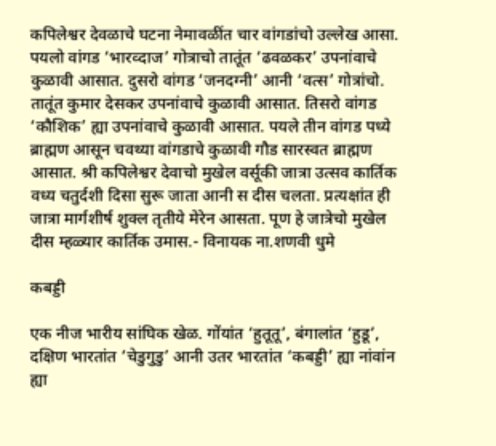कपिलेश्वर देवळाचे घटना नेमावळींत चार वांगडांचो उल्लेख आसा. पयलो वांगड ‘भारव्दाज’ गोत्राचो तातूंत ‘ढवळकर’ उपनांवाचे कुळावी आसात. दुसरो वांगड ‘जनदग्नी’ आनी ‘वत्स’ गोत्रांचो. तातूंत कुमार देसकर उपनांवाचे कुळावी आसात. तिसरो वांगड ‘कौशिक’ ह्या उपनांवाचे कुळावी आसात. पयले तीन वांगड पध्ये ब्राह्मण आसून चवथ्या वांगडाचे कुळावी गौड सारस्वत ब्राह्मण आसात. श्री कपिलेश्वर देवाचो मुखेल वर्सूकी जात्रा उत्सव कार्तिक वध्य चतुर्दशी दिसा सुरू जाता आनी स दीस चलता. प्रत्यक्षांत ही जात्रा मार्गशीर्ष शुक्ल तृतीये मेरेन आसता. पूण हे जात्रेचो मुखेल दीस म्हळ्यार कार्तिक उमास.- विनायक ना.शणवी धुमे

कबड्डी

एक नीज भारीय सांघिक खेळ. गोंयांत ‘हुतूतू’, बंगालांत ‘हुडू’, दक्षिण भारतांत ‘चेडुगुडु’ आनी उतर भारतांत ‘कबड्डी’ ह्या नांवांन ह्या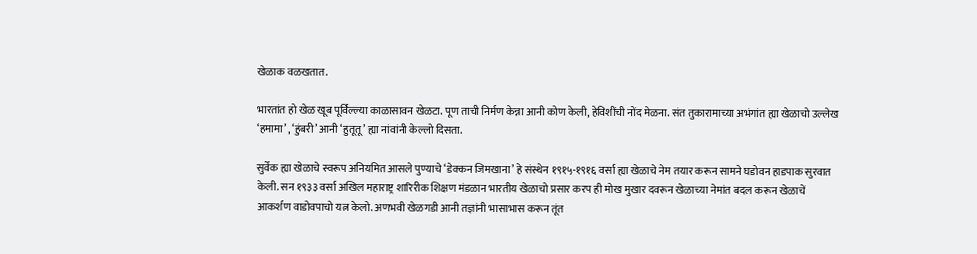खेळाक वळखतात.

भारतांत हो खेळ खूब पूर्विल्ल्या काळासावन खेळटा. पूण ताची निर्मण केन्ना आनी कोण केली, हेविशींची नोंद मेळना. संत तुकारामाच्या अभंगांत ह्या खेळाचो उल्लेख ‘हमामा’ , ‘हुंबरी’ आनी ‘हुतूतू’ ह्या नांवांनी केल्लो दिसता.

सुर्वेक ह्या खेळाचे स्वरूप अनियमित आसले पुण्याचे ‘डेक्कन जिमखाना’ हे संस्थेन १९१५-१९१६ वर्सा ह्या खेळाचे नेम तयार करून सामने घडोवन हाडपाक सुरवात केली. सन १९३३ वर्सा अखिल महाराष्ट्र शारिरीक शिक्षण मंडळान भारतीय खेळाचो प्रसार करप ही मोख मुखार दवरून खेळाच्या नेमांत बदल करून खेळाचें आकर्शण वाडोवपाचो यत्न केलो. अणभवी खेळगडी आनी तज्ञांनी भासाभास करून तूंत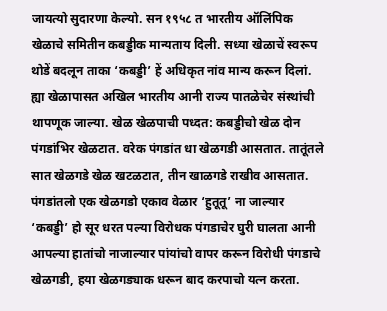जायत्यो सुदारणा केल्यो. सन १९५८ त भारतीय ऑलिंपिक खेळाचे समितीन कबड्डीक मान्यताय दिली. सध्या खेळाचें स्वरूप थोडें बदलून ताका ‘कबड्डी’ हें अधिकृत नांव मान्य करून दिलां. ह्या खेळापासत अखिल भारतीय आनी राज्य पातळेचेर संस्थांची थापणूक जाल्या. खेळ खेळपाची पध्दत: कबड्डीचो खेळ दोन पंगडांभिर खेळटात. वरेक पंगडांत धा खेळगडी आसतात. तातूंतले सात खेळगडे खेळ खटळटात, तीन खाळगडे राखीव आसतात. पंगडांतलो एक खेळगडो एकाव वेळार ‘हुतूतू’ ना जाल्यार ‘कबड्डी’ हो सूर धरत पल्या विरोधक पंगडाचेर घुरी घालता आनी आपल्या हातांचो नाजाल्यार पांयांचो वापर करून विरोधी पंगडाचे खेळगडी, हया खेळगड्याक धरून बाद करपाचो यत्न करता.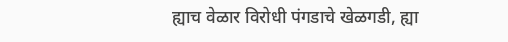ह्याच वेळार विरोधी पंगडाचे खेळगडी, ह्या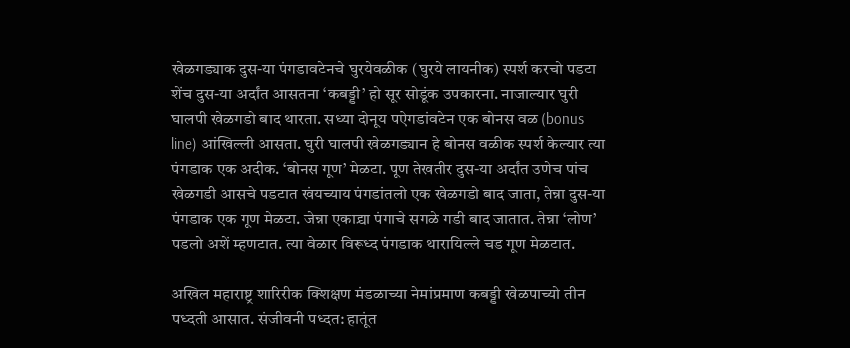खेळगड्याक दुस-या पंगडावटेनचे घुरयेवळीक (घुरये लायनीक) स्पर्श करचो पडटा शेंच दुस-या अर्दांत आसतना ‘कबड्डी’ हो सूर सोडूंक उपकारना. नाजाल्यार घुरी घालपी खेळगडो बाद थारता. सध्या दोनूय पऐगडांवटेन एक बोनस वळ (bonus line) आंखिल्ली आसता. घुरी घालपी खेळगड्यान हे बोनस वळीक स्पर्श केल्यार त्या पंगडाक एक अदीक. ‘बोनस गूण’ मेळटा. पूण तेखतीर दुस-या अर्दांत उणेच पांच खेळगडी आसचे पडटात खंयच्याय पंगडांतलो एक खेळगडो बाद जाता, तेन्ना दुस-या पंगडाक एक गूण मेळटा. जेन्ना एकाद्र्या पंगाचे सगळे गडी बाद जातात. तेन्ना ‘लोण’ पडलो अशें म्हणटात. त्या वेळार विरूध्द पंगडाक थारायिल्ले चड गूण मेळटात.

अखिल महाराष्ट्र शारिरीक क्शिक्षण मंडळाच्या नेमांप्रमाण कबड्डी खेळपाच्यो तीन पध्दती आसात. संजीवनी पध्दत: हातूंत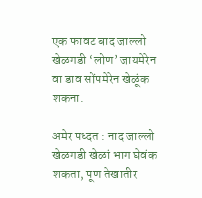एक फावट बाद जाल्लो खेळगडी ‘लोण’ जायमेरेन वा डाव सोंपमेरेन खेळूंक शकना.

अमेर पध्दत : नाद जाल्लो खेळगडी खेळां भाग घेवंक शकता, पूण तेखातीर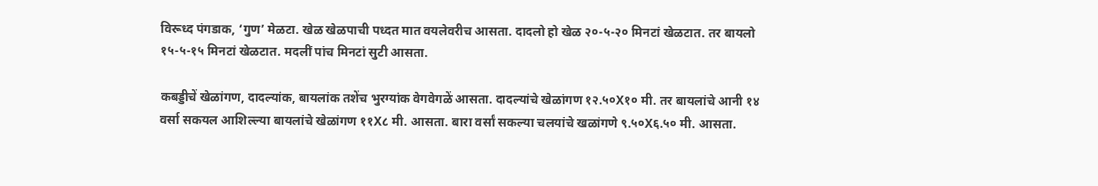विरूध्द पंगडाक, ‘गुण’ मेळटा. खेळ खेळपाची पध्दत मात वयलेवरीच आसता. दादलो हो खेळ २०-५-२० मिनटां खेळटात. तर बायलो १५-५-१५ मिनटां खेळटात. मदलीं पांच मिनटां सुटी आसता.

कबड्डीचें खेळांगण, दादल्यांक, बायलांक तशेंच भुरग्यांक वेगवेगळें आसता. दादल्यांचे खेळांगण १२.५०X१० मी. तर बायलांचे आनी १४ वर्सा सकयल आशिल्ल्या बायलांचे खेळांगण ११X८ मी. आसता. बारा वर्सां सकल्या चलयांचे खळांगणे ९.५०X६.५० मी. आसता.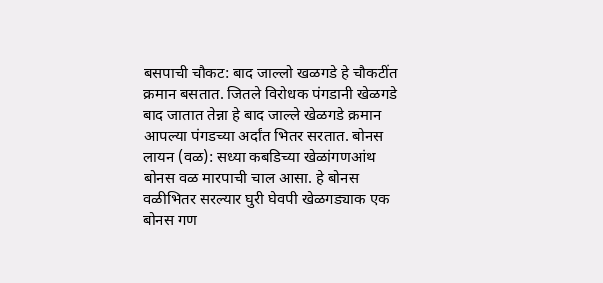बसपाची चौकट: बाद जाल्लो खळगडे हे चौकटींत क्रमान बसतात. जितले विरोधक पंगडानी खेळगडे बाद जातात तेन्ना हे बाद जाल्ले खेळगडे क्रमान आपल्या पंगडच्या अर्दांत भितर सरतात. बोनस लायन (वळ): सध्या कबडिच्या खेळांगणआंथ बोनस वळ मारपाची चाल आसा. हे बोनस वळीभितर सरल्यार घुरी घेवपी खेळगड्याक एक बोनस गण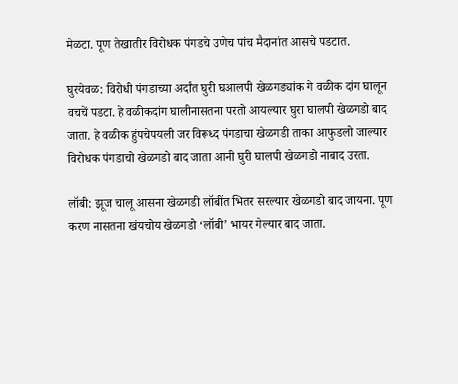मेळटा. पूण तेखातीर विरोधक पंगडचे उणेच पांच मैदानांत आसचे पडटात.

घुरयेवळ: विरोधी पंगडाच्या अर्दांत घुरी घआलपी खेळगड्यांक गे वळीक दांग घालून वचचें पडटा. हे वळीकदांग घालीनासतना परतो आयल्यार घुरा घालपी खेळगडो बाद जाता. हे वळीक हुंपचेपयली जर विरूध्द पंगडाचा खेळगडी ताका आफुडलो जाल्यार विरोधक पंगडाचो खेळगडो बाद जाता आनी घुरी घालपी खेळगडो नाबाद उरता.

लॉबी: झूज चालू आसना खेळगडी लॉबींत भितर सरल्यार खेळगडो बाद जायना. पूण करण नासतना खंयचोय खेळगडो ‘लॉबी’ भायर गेल्यार बाद जाता.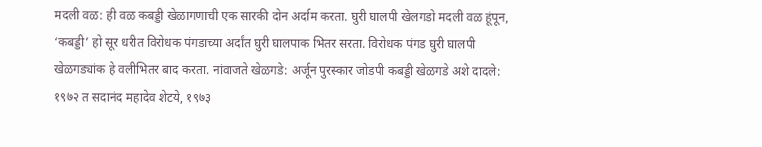मदली वळ: ही वळ कबड्डी खेळागणाची एक सारकी दोन अर्दाम करता. घुरी घालपी खेलगडो मदली वळ हूंपून, ‘कबड्डी’ हो सूर धरीत विरोधक पंगडाच्या अर्दांत घुरी घालपाक भितर सरता. विरोधक पंगड घुरी घालपी खेळगड्यांक हे वलीभितर बाद करता. नांवाजते खेळगडे: अर्जून पुरस्कार जोडपी कबड्डी खेळगडे अशे दादले: १९७२ त सदानंद महादेव शेटये, १९७३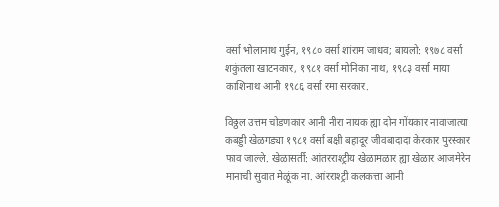वर्सा भोलानाथ गुईन, १९८० वर्सा शांराम जाधव; बायलो: १९७८ वर्सा शकुंतला खाटनकार, १९८१ वर्सा मोनिका नाथ, १९८३ वर्सा माया काशिनाथ आनी १९८६ वर्सा रमा सरकार.

विठ्ठल उत्तम चोडणकार आनी नीरा नायक ह्या दोन गोंयकार नावाजात्या कबड्डी खेळगड्या १९८१ वर्सा बक्षी बहादूर जीवबादादा केरकार पुरस्कार फाव जाल्ले. खेळासर्ती: आंतरराश्ट्रीय खेळामळार ह्या खेळार आजमेरेन मानाची सुवात मेळूंक ना. आंरराश्ट्री कलकत्ता आनी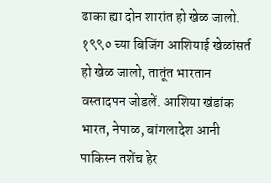ढाका ह्या दोन शारांत हो खेळ जालो. १९९० च्या बिजिंग आशियाई खेळांसर्त हो खेळ जालो, तातूंत भारतान वस्तादपन जोडलें. आशिया खंडांक भारत, नेपाळ, बांगलादेश आनी पाकिस्न तशेंच हेर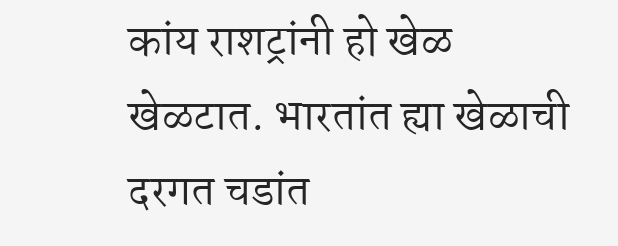कांय राशट्रांनी हो खेळ खेळटात. भारतांत ह्या खेळाची दरगत चडांत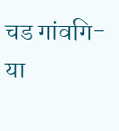चड गांवगि-या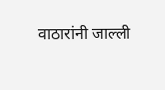वाठारांनी जाल्ली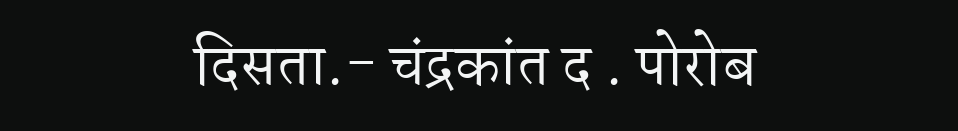दिसता.- चंद्रकांत द . पोरोब